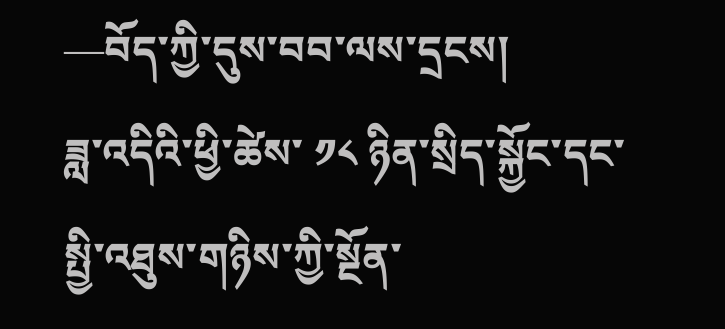—བོད་ཀྱི་དུས་བབ་ལས་དྲངས།
ཟླ་འདིའི་ཕྱི་ཚེས་ ༡༨ ཉིན་སྲིད་སྐྱོང་དང་སྤྱི་འཐུས་གཉིས་ཀྱི་སྔོན་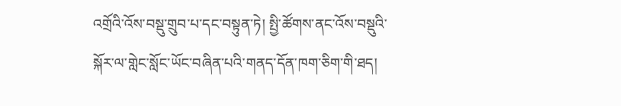འགྲོའི་འོས་བསྡུ་གྲུབ་པ་དང་བསྟུན་ཏེ། སྤྱི་ཚོགས་ནང་འོས་བསྡུའི་སྐོར་ལ་གླེང་སློང་ཡོང་བཞིན་པའི་གནད་དོན་ཁག་ཅིག་གི་ཐད།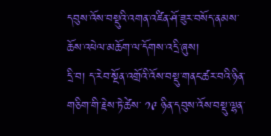དབུས་འོས་བསྡུའི་འགན་འཛིན་ཤོ་ཟུར་བསོད་ནམས་ཆོས་འཕེལ་མཆོག་ལ་དོགས་འདྲི་ཞུས།
དྲི་བ། ད་རེབ་སྔོན་འགྲོའི་འོས་བསྡུ་གནང་ཚར་བའི་ཉིན་གཅིག་གི་རྗེས་ཏེ་ཚེས་ ༡༩ ཉིན་དབུས་འོས་བསྡུ་ལྷན་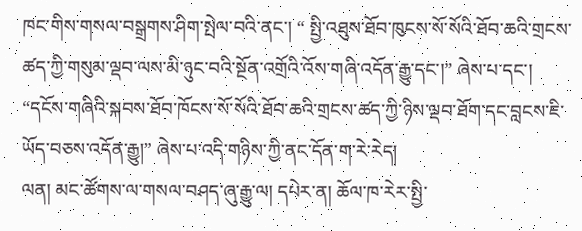ཁང་གིས་གསལ་བསྒྲགས་ཤིག་སྤེལ་བའི་ནང་། “ སྤྱི་འཐུས་ཐོབ་ཁུངས་སོ་སོའི་ཐོབ་ཆའི་གྲངས་ཚད་ཀྱི་གསུམ་ལྡབ་ལས་མི་ཉུང་བའི་སྔོན་འགྲོའི་འོས་གཞི་འདོན་རྒྱུ་དང་།” ཞེས་པ་དང་། “དངོས་གཞིའི་སྐབས་ཐོབ་ཁོངས་སོ་སོའི་ཐོབ་ཆའི་གྲངས་ཚད་ཀྱི་ཉིས་ལྡབ་ཐོག་དང་བླངས་ཇི་ཡོད་བཅས་འདོན་རྒྱུ།” ཞེས་པ་འདི་གཉིས་ཀྱི་ནང་དོན་ག་རེ་རེད།
ལན། མང་ཚོགས་ལ་གསལ་བཤད་ཞུ་རྒྱུ་ལ། དཔེར་ན། ཆོལ་ཁ་རེར་སྤྱི་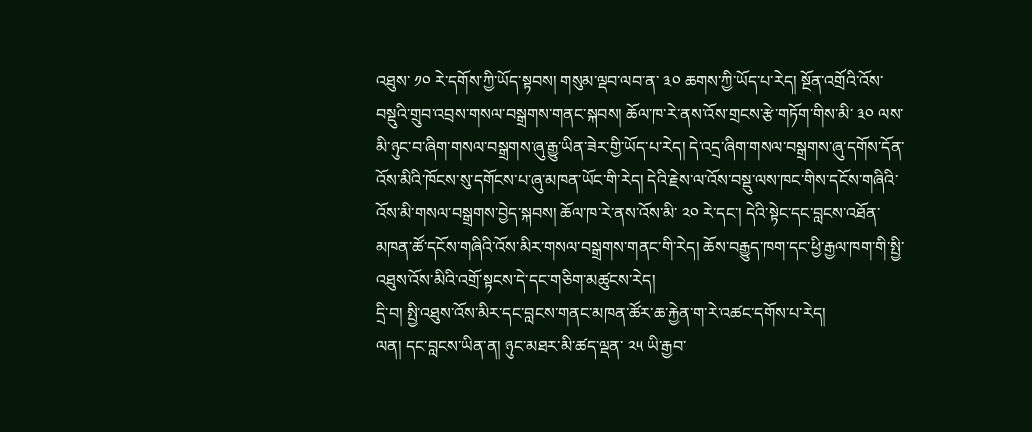འཐུས་ ༡༠ རེ་དགོས་ཀྱི་ཡོད་སྟབས། གསུམ་ལྡབ་ལབ་ན་ ༣༠ ཆགས་ཀྱི་ཡོད་པ་རེད། སྔོན་འགྲོའི་འོས་བསྡུའི་གྲུབ་འབྲས་གསལ་བསྒྲགས་གནང་སྐབས། ཆོལ་ཁ་རེ་ནས་འོས་གྲངས་རྩེ་གཏོག་གིས་མི་ ༣༠ ལས་མི་ཉུང་བ་ཞིག་གསལ་བསྒྲགས་ཞུ་རྒྱུ་ཡིན་ཟེར་གྱི་ཡོད་པ་རེད། དེ་འདྲ་ཞིག་གསལ་བསྒྲགས་ཞུ་དགོས་དོན་འོས་མིའི་ཁོངས་སུ་དགོངས་པ་ཞུ་མཁན་ཡོང་གི་རེད། དེའི་རྗེས་ལ་འོས་བསྡུ་ལས་ཁང་གིས་དངོས་གཞིའི་འོས་མི་གསལ་བསྒྲགས་བྱེད་སྐབས། ཆོལ་ཁ་རེ་ནས་འོས་མི་ ༢༠ རེ་དང་། དེའི་སྟེང་དང་བླངས་འཐོན་མཁན་ཚོ་དངོས་གཞིའི་འོས་མིར་གསལ་བསྒྲགས་གནང་གི་རེད། ཆོས་བརྒྱུད་ཁག་དང་ཕྱི་རྒྱལ་ཁག་གི་སྤྱི་འཐུས་འོས་མིའི་འགྲོ་སྟངས་དེ་དང་གཅིག་མཚུངས་རེད།
དྲི་བ། སྤྱི་འཐུས་འོས་མིར་དང་བླངས་གནང་མཁན་ཚོར་ཆ་རྐྱེན་ག་རེ་འཚང་དགོས་པ་རེད།
ལན། དང་བླངས་ཡིན་ན། ཉུང་མཐར་མི་ཚད་ལྡན་ ༢༥ ཡི་རྒྱབ་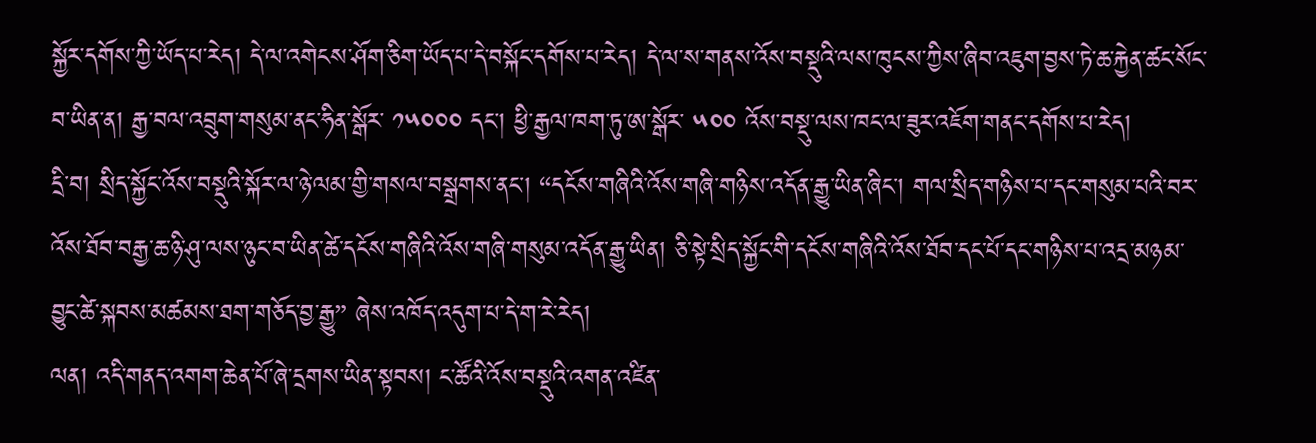སྐྱོར་དགོས་ཀྱི་ཡོད་པ་རེད། དེ་ལ་འགེངས་ཤོག་ཅིག་ཡོད་པ་དེ་བསྐོང་དགོས་པ་རེད། དེ་ལ་ས་གནས་འོས་བསྡུའི་ལས་ཁུངས་ཀྱིས་ཞིབ་འཇུག་བྱས་ཏེ་ཆ་རྐྱེན་ཚང་སོང་བ་ཡིན་ན། རྒྱ་བལ་འབྲུག་གསུམ་ནང་ཧིན་སྒོར་ ༡༥༠༠༠ དང་། ཕྱི་རྒྱལ་ཁག་ཏུ་ཨ་སྒོར་ ༥༠༠ འོས་བསྡུ་ལས་ཁང་ལ་ཟུར་འཇོག་གནང་དགོས་པ་རེད།
དྲི་བ། སྲིད་སྐྱོང་འོས་བསྡུའི་སྐོར་ལ་ཉེ་ལམ་གྱི་གསལ་བསྒྲགས་ནང་། “དངོས་གཞིའི་འོས་གཞི་གཉིས་འདོན་རྒྱུ་ཡིན་ཞིང་། གལ་སྲིད་གཉིས་པ་དང་གསུམ་པའི་བར་འོས་ཐོབ་བརྒྱ་ཆ་ཉི་ཤུ་ལས་ཉུང་བ་ཡིན་ཚེ་དངོས་གཞིའི་འོས་གཞི་གསུམ་འདོན་རྒྱུ་ཡིན། ཅི་སྟེ་སྲིད་སྐྱོང་གི་དངོས་གཞིའི་འོས་ཐོབ་དང་པོ་དང་གཉིས་པ་འདྲ་མཉམ་བྱུང་ཚེ་སྐབས་མཚམས་ཐག་གཅོད་བྱ་རྒྱུ” ཞེས་འཁོད་འདུག་པ་དེ་ག་རེ་རེད།
ལན། འདི་གནད་འགག་ཆེན་པོ་ཞེ་དྲགས་ཡིན་སྟབས། ང་ཚོའི་འོས་བསྡུའི་འགན་འཛིན་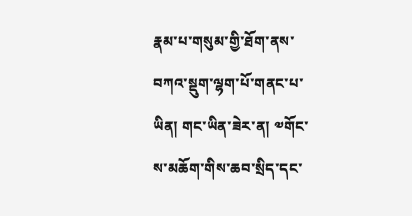རྣམ་པ་གསུམ་གྱི་ཐོག་ནས་བཀའ་སྡུག་ལྷག་པོ་གནང་པ་ཡིན། གང་ཡིན་ཟེར་ན། ༧གོང་ས་མཆོག་གིས་ཆབ་སྲིད་དང་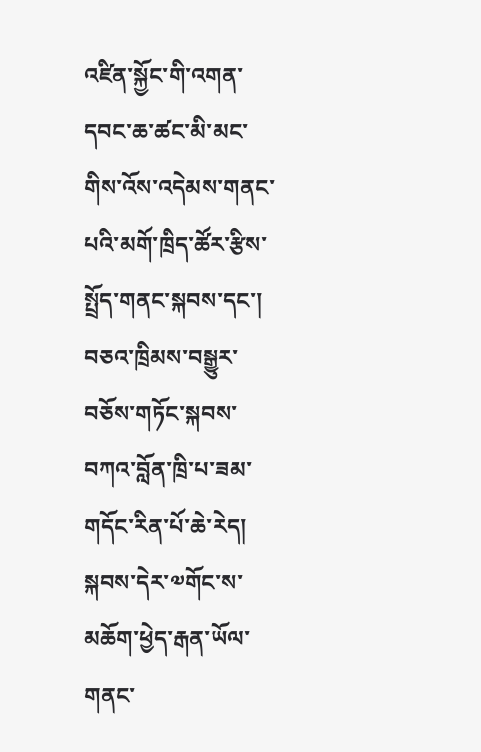འཛིན་སྐྱོང་གི་འགན་དབང་ཆ་ཚང་མི་མང་གིས་འོས་འདེམས་གནང་པའི་མགོ་ཁྲིད་ཚོར་རྩིས་སྤྲོད་གནང་སྐབས་དང་། བཅའ་ཁྲིམས་བསྒྱུར་བཅོས་གཏོང་སྐབས་བཀའ་བློན་ཁྲི་པ་ཟམ་གདོང་རིན་པོ་ཆེ་རེད། སྐབས་དེར་༧གོང་ས་མཆོག་ཕྱེད་རྒན་ཡོལ་གནང་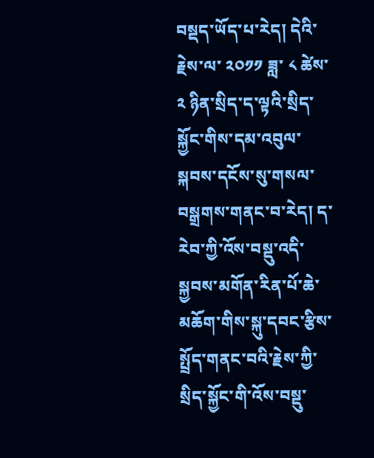བསྡད་ཡོད་པ་རེད། དེའི་རྗེས་ལ་ ༢༠༡༡ ཟླ་ ༨ ཚེས་ ༢ ཉིན་སྲིད་ད་ལྟའི་སྲིད་སྐྱོང་གིས་དམ་འབུལ་སྐབས་དངོས་སུ་གསལ་བསྒྲགས་གནང་བ་རེད། ད་རེབ་ཀྱི་འོས་བསྡུ་འདི་སྐྱབས་མགོན་རིན་པོ་ཆེ་མཆོག་གིས་སྐུ་དབང་རྩིས་སྤྲོད་གནང་བའི་རྗེས་ཀྱི་སྲིད་སྐྱོང་གི་འོས་བསྡུ་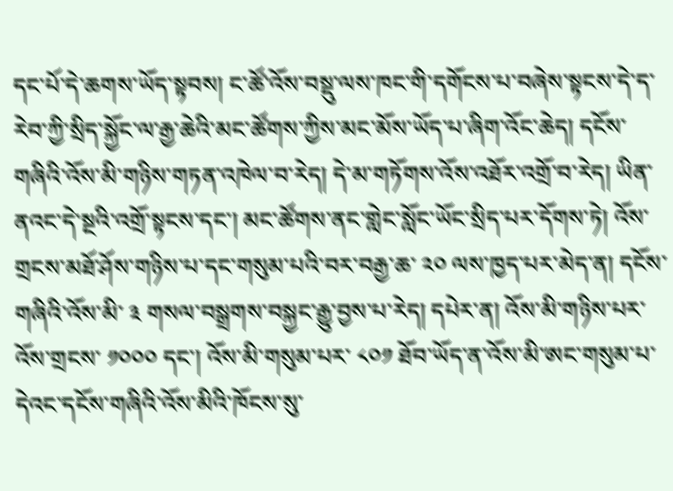དང་པོ་དེ་ཆགས་ཡོད་སྟབས། ང་ཚོ་འོས་བསྡུ་ལས་ཁང་གི་དགོངས་པ་བཞེས་སྟངས་དེ་ད་རེབ་ཀྱི་སྲིད་སྐྱོང་ལ་རྒྱ་ཆེའི་མང་ཚོགས་ཀྱིས་མང་མོས་ཡོད་པ་ཞིག་འོང་ཆེད། དངོས་གཞིའི་འོས་མི་གཉིས་གཏན་འཁེལ་བ་རེད། དེ་མ་གཏོགས་འོས་འཐོར་འགྲོ་བ་རེད། ཡིན་ནའང་དེ་སྔའི་འགྲོ་སྟངས་དང་། མང་ཚོགས་ནང་གླེང་སློང་ཡོང་སྲིད་པར་དོགས་ཏེ། འོས་གྲངས་མཐོ་ཤོས་གཉིས་པ་དང་གསུམ་པའི་བར་བརྒྱ་ཆ་ ༢༠ ལས་ཁྱད་པར་མེད་ན། དངོས་གཞིའི་འོས་མི་ ༣ གསལ་བསྒྲགས་བསྐྱང་རྒྱུ་བྱས་པ་རེད། དཔེར་ན། འོས་མི་གཉིས་པར་འོས་གྲངས་ ༡༠༠༠ དང་། འོས་མི་གསུམ་པར་ ༨༠༡ ཐོབ་ཡོད་ན་འོས་མི་ཨང་གསུམ་པ་དེའང་དངོས་གཞིའི་འོས་མིའི་ཁོངས་སུ་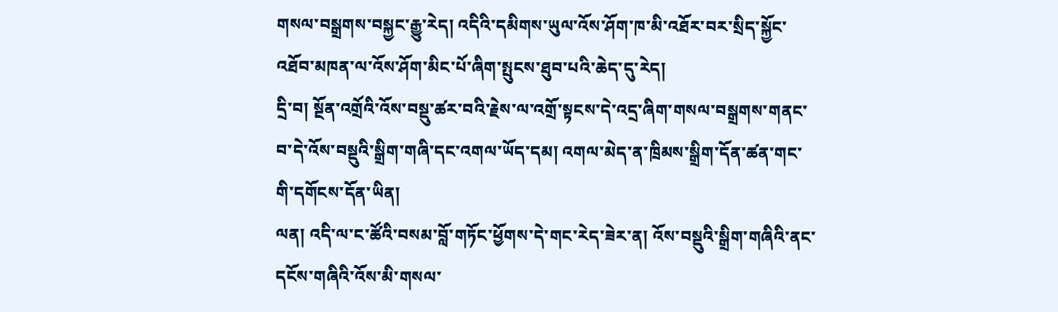གསལ་བསྒྲགས་བསྐྱང་རྒྱུ་རེད། འདིའི་དམིགས་ཡུལ་འོས་ཤོག་ཁ་མི་འཐོར་བར་སྲིད་སྐྱོང་འཐོབ་མཁན་ལ་འོས་ཤོག་མིང་པོ་ཞིག་སྤུངས་ཐུབ་པའི་ཆེད་དུ་རེད།
དྲི་བ། སྔོན་འགྲོའི་འོས་བསྡུ་ཚར་བའི་རྗེས་ལ་འགྲོ་སྟངས་དེ་འདྲ་ཞིག་གསལ་བསྒྲགས་གནང་བ་དེ་འོས་བསྡུའི་སྒྲིག་གཞི་དང་འགལ་ཡོད་དམ། འགལ་མེད་ན་ཁྲིམས་སྒྲིག་དོན་ཚན་གང་གི་དགོངས་དོན་ཡིན།
ལན། འདི་ལ་ང་ཚོའི་བསམ་བློ་གཏོང་ཕྱོགས་དེ་གང་རེད་ཟེར་ན། འོས་བསྡུའི་སྒྲིག་གཞིའི་ནང་དངོས་གཞིའི་འོས་མི་གསལ་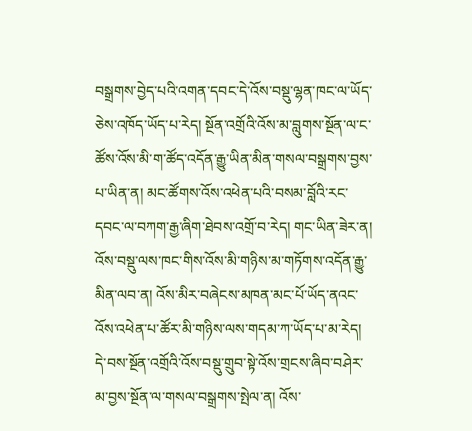བསྒྲགས་བྱེད་པའི་འགན་དབང་དེ་འོས་བསྡུ་ལྷན་ཁང་ལ་ཡོད་ཅེས་འཁོད་ཡོད་པ་རེད། སྔོན་འགྲོའི་འོས་མ་བླུགས་སྔོན་ལ་ང་ཚོས་འོས་མི་ག་ཚོད་འདོན་རྒྱུ་ཡིན་མིན་གསལ་བསྒྲགས་བྱས་པ་ཡིན་ན། མང་ཚོགས་འོས་འཕེན་པའི་བསམ་བློའི་རང་དབང་ལ་བཀག་རྒྱ་ཞིག་ཐེབས་འགྲོ་བ་རེད། གང་ཡིན་ཟེར་ན། འོས་བསྡུ་ལས་ཁང་གིས་འོས་མི་གཉིས་མ་གཏོགས་འདོན་རྒྱུ་མིན་ལབ་ན། འོས་མིར་བཞེངས་མཁན་མང་པོ་ཡོད་ནའང་འོས་འཕེན་པ་ཚོར་མི་གཉིས་ལས་གདམ་ཀ་ཡོད་པ་མ་རེད། དེ་བས་སྔོན་འགྲོའི་འོས་བསྡུ་གྲུབ་སྟེ་འོས་གྲངས་ཞིབ་བཤེར་མ་བྱས་སྔོན་ལ་གསལ་བསྒྲགས་སྤེལ་ན། འོས་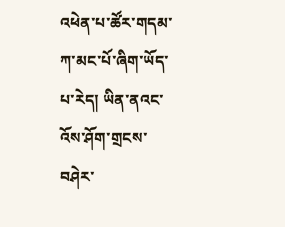འཕེན་པ་ཚོར་གདམ་ཀ་མང་པོ་ཞིག་ཡོད་པ་རེད། ཡིན་ནའང་འོས་ཤོག་གྲངས་བཤེར་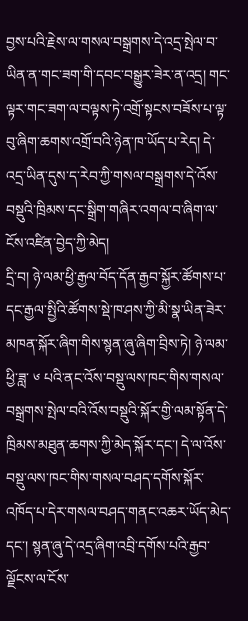བྱས་པའི་རྗེས་ལ་གསལ་བསྒྲགས་དེ་འདྲ་སྤེལ་བ་ཡིན་ན་གང་ཟག་གི་དབང་བསྒྱུར་ཟེར་ན་འདྲ། གང་ལྟར་གང་ཟག་ལ་བལྟས་ཏེ་འགྲོ་སྟངས་བཟོས་པ་ལྟ་བུ་ཞིག་ཆགས་འགྲོ་བའི་ཉེན་ཁ་ཡོད་པ་རེད། དེ་འདྲ་ཡིན་དུས་ད་རེབ་ཀྱི་གསལ་བསྒྲགས་དེ་འོས་བསྡུའི་ཁྲིམས་དང་སྒྲིག་གཞིར་འགལ་བ་ཞིག་ལ་ངོས་འཛིན་བྱེད་ཀྱི་མེད།
དྲི་བ། ཉེ་ལམ་ཕྱི་རྒྱལ་བོད་དོན་རྒྱབ་སྐྱོར་ཚོགས་པ་དང་རྒྱལ་སྤྱིའི་ཚོགས་སྡེ་ཁ་ཤས་ཀྱི་མི་སྣ་ཡིན་ཟེར་མཁན་སྐོར་ཞིག་གིས་སྙན་ཞུ་ཞིག་བྲིས་ཏེ། ཉེ་ལམ་ཕྱི་ཟླ་ ༦ པའི་ནང་འོས་བསྡུ་ལས་ཁང་གིས་གསལ་བསྒྲགས་སྤེལ་བའི་འོས་བསྡུའི་སྐོར་གྱི་ལམ་སྟོན་དེ་ཁྲིམས་མཐུན་ཆགས་ཀྱི་མེད་སྐོར་དང་། དེ་ལ་འོས་བསྡུ་ལས་ཁང་གིས་གསལ་བཤད་དགོས་སྐོར་འཁོད་པ་དེར་གསལ་བཤད་གནང་འཆར་ཡོད་མེད་དང་། སྙན་ཞུ་དེ་འདྲ་ཞིག་འབྲི་དགོས་པའི་རྒྱབ་ལྗོངས་ལ་ངོས་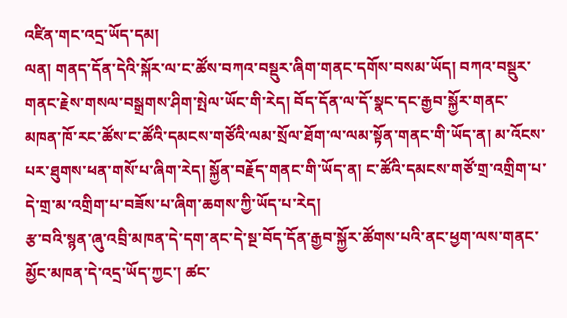འཛིན་གང་འདྲ་ཡོད་དམ།
ལན། གནད་དོན་དེའི་སྐོར་ལ་ང་ཚོས་བཀའ་བསྡུར་ཞིག་གནང་དགོས་བསམ་ཡོད། བཀའ་བསྡུར་གནང་རྗེས་གསལ་བསྒྲགས་ཤིག་སྤེལ་ཡོང་གི་རེད། བོད་དོན་ལ་དོ་སྣང་དང་རྒྱབ་སྐྱོར་གནང་མཁན་ཁོ་རང་ཚོས་ང་ཚོའི་དམངས་གཙོའི་ལམ་སྲོལ་ཐོག་ལ་ལམ་སྟོན་གནང་གི་ཡོད་ན། མ་འོངས་པར་ཐུགས་ཕན་གསོ་པ་ཞིག་རེད། སྐྱོན་བརྗོད་གནང་གི་ཡོད་ན། ང་ཚོའི་དམངས་གཙོ་གྲ་འགྲིག་པ་དེ་གྲ་མ་འགྲིག་པ་བཟོས་པ་ཞིག་ཆགས་ཀྱི་ཡོད་པ་རེད།
རྩ་བའི་སྙན་ཞུ་འབྲི་མཁན་དེ་དག་ནང་དེ་སྔ་བོད་དོན་རྒྱབ་སྐྱོར་ཚོགས་པའི་ནང་ཕྱག་ལས་གནང་མྱོང་མཁན་དེ་འདྲ་ཡོད་ཀྱང་། ཚང་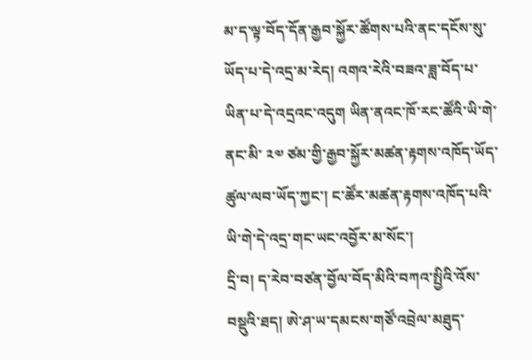མ་ད་ལྟ་བོད་དོན་རྒྱབ་སྐྱོར་ཚོགས་པའི་ནང་དངོས་སུ་ཡོད་པ་དེ་འདྲ་མ་རེད། འགའ་རེའི་བཟའ་ཟླ་བོད་པ་ཡིན་པ་དེ་འདྲའང་འདུག ཡིན་ནའང་ཁོ་རང་ཚོའི་ཡི་གེ་ནང་མི་ ༢༧ ཙམ་གྱི་རྒྱབ་སྐྱོར་མཚན་རྟགས་འཁོད་ཡོད་ཚུལ་ལབ་ཡོད་ཀྱང་། ང་ཚོར་མཚན་རྟགས་འཁོད་པའི་ཡི་གེ་དེ་འདྲ་གང་ཡང་འབྱོར་མ་སོང་།
དྲི་བ། ད་རེབ་བཙན་བྱོལ་བོད་མིའི་བཀའ་སྤྱིའི་འོས་བསྡུའི་ཐད། ཨེ་ཤ་ཡ་དམངས་གཙོ་འབྲེལ་མཐུད་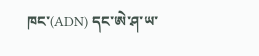ཁང་(ADN) དང་ཨེ་ཤ་ཡ་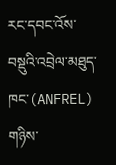རང་དབང་འོས་བསྡུའི་འབྲེལ་མཐུད་ཁང་(ANFREL) གཉིས་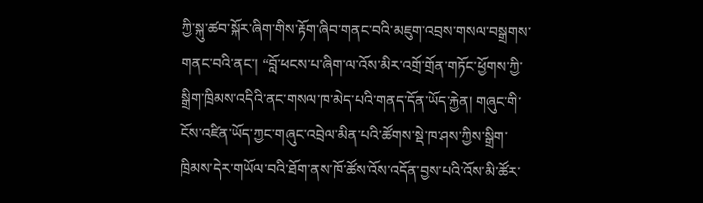ཀྱི་སྐུ་ཚབ་སྐོར་ཞིག་གིས་རྟོག་ཞིབ་གནང་བའི་མཇུག་འབྲས་གསལ་བསྒྲགས་གནང་བའི་ནང་། “བློ་ཕངས་པ་ཞིག་ལ་འོས་མིར་འགྲོ་གྲོན་གཏོང་ཕྱོགས་ཀྱི་སྒྲིག་ཁྲིམས་འདིའི་ནང་གསལ་ཁ་མེད་པའི་གནད་དོན་ཡོད་རྐྱེན། གཞུང་གི་ངོས་འཛིན་ཡོད་ཀྱང་གཞུང་འབྲེལ་མིན་པའི་ཚོགས་སྡེ་ཁ་ཤས་ཀྱིས་སྒྲིག་ཁྲིམས་དེར་གཡོལ་བའི་ཐོག་ནས་ཁོ་ཚོས་འོས་འདོན་བྱས་པའི་འོས་མི་ཚོར་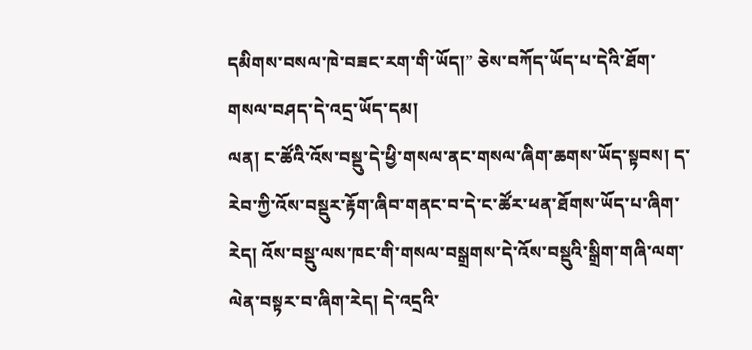དམིགས་བསལ་ཁེ་བཟང་རག་གི་ཡོད།” ཅེས་བཀོད་ཡོད་པ་དེའི་ཐོག་གསལ་བཤད་དེ་འདྲ་ཡོད་དམ།
ལན། ང་ཚོའི་འོས་བསྡུ་དེ་ཕྱི་གསལ་ནང་གསལ་ཞིག་ཆགས་ཡོད་སྟབས། ད་རེབ་ཀྱི་འོས་བསྡུར་རྟོག་ཞིབ་གནང་བ་དེ་ང་ཚོར་ཕན་ཐོགས་ཡོད་པ་ཞིག་རེད། འོས་བསྡུ་ལས་ཁང་གི་གསལ་བསྒྲགས་དེ་འོས་བསྡུའི་སྒྲིག་གཞི་ལག་ལེན་བསྟར་བ་ཞིག་རེད། དེ་འདྲའི་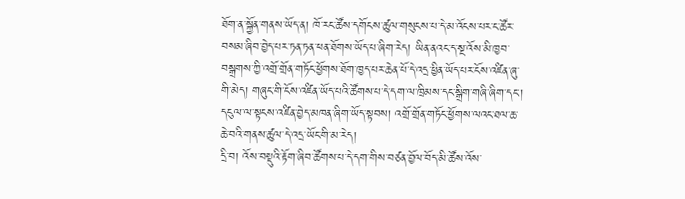ཐོག་ན་སྐྱོན་གནས་ཡོད་ན། ཁོ་རང་ཚོས་དགོངས་ཚུལ་གསུངས་པ་དེ་མ་འོངས་པར་ང་ཚོར་བསམ་ཞིབ་བྱེད་པར་ཏན་ཏན་ཕན་ཐོགས་ཡོད་པ་ཞིག་རེད། ཡིན་ནའང་ད་སྔ་འོས་མི་ཁྱབ་བསྒྲགས་ཀྱི་འགྲོ་གྲོན་གཏོང་ཕྱོགས་ཐོག་ཁྱད་པར་ཆེན་པོ་དེ་འདྲ་ཕྱིན་ཡོད་པར་ངོས་འཛིན་ཞུ་གི་མེད། གཞུང་གི་ངོས་འཛིན་ཡོད་པའི་ཚོགས་པ་དེ་དག་ལ་ཁྲིམས་དང་སྒྲིག་གཞི་ཞིག་དང་། དངུལ་ལ་སྟངས་འཛིན་བྱེད་མཁན་ཞིག་ཡོད་སྟབས། འགྲོ་གྲོན་གཏོང་ཕྱོགས་ལའང་ཐལ་ཆ་ཆེ་བའི་གནས་ཚུལ་དེ་འདྲ་ཡོང་གི་མ་རེད།
དྲི་བ། འོས་བསྡུའི་རྟོག་ཞིབ་ཚོགས་པ་དེ་དག་གིས་བཙན་བྱོལ་བོད་མི་ཚོས་འོས་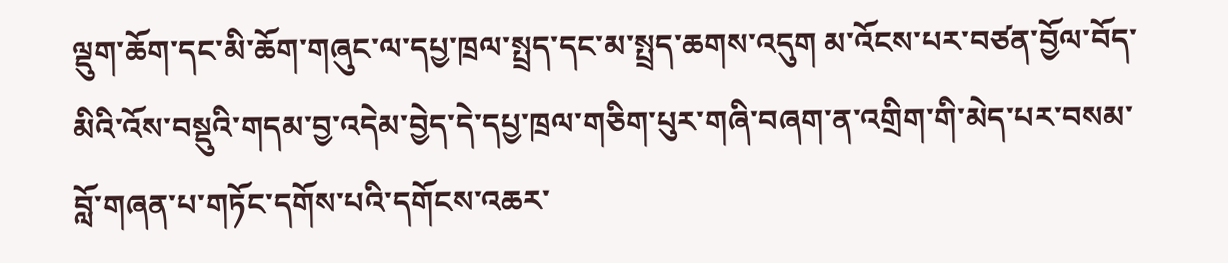ལྡུག་ཆོག་དང་མི་ཆོག་གཞུང་ལ་དཔྱ་ཁྲལ་སྤྲད་དང་མ་སྤྲད་ཆགས་འདུག མ་འོངས་པར་བཙན་བྱོལ་བོད་མིའི་འོས་བསྡུའི་གདམ་བྱ་འདེམ་བྱེད་དེ་དཔྱ་ཁྲལ་གཅིག་པུར་གཞི་བཞག་ན་འགྲིག་གི་མེད་པར་བསམ་བློ་གཞན་པ་གཏོང་དགོས་པའི་དགོངས་འཆར་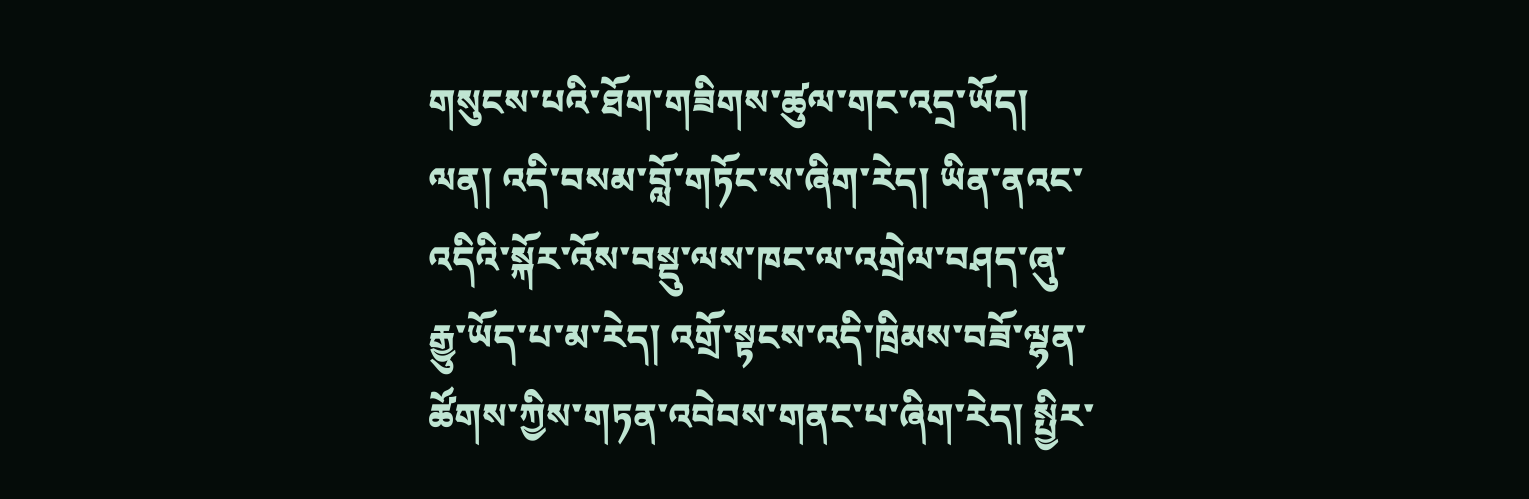གསུངས་པའི་ཐོག་གཟིགས་ཚུལ་གང་འདྲ་ཡོད།
ལན། འདི་བསམ་བློ་གཏོང་ས་ཞིག་རེད། ཡིན་ནའང་འདིའི་སྐོར་འོས་བསྡུ་ལས་ཁང་ལ་འགྲེལ་བཤད་ཞུ་རྒྱུ་ཡོད་པ་མ་རེད། འགྲོ་སྟངས་འདི་ཁྲིམས་བཟོ་ལྷན་ཚོགས་ཀྱིས་གཏན་འབེབས་གནང་པ་ཞིག་རེད། སྤྱིར་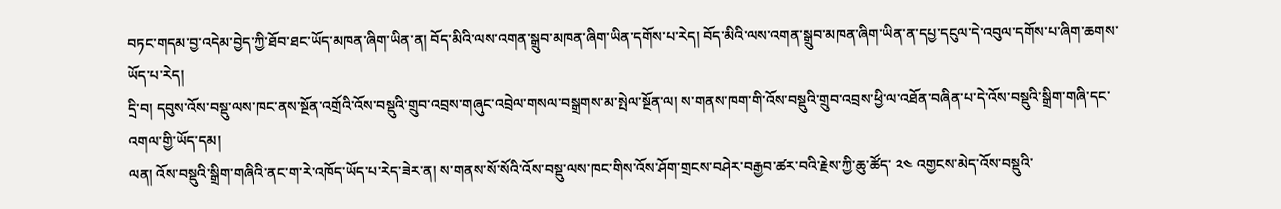བཏང་གདམ་བྱ་འདེམ་བྱེད་ཀྱི་ཐོབ་ཐང་ཡོད་མཁན་ཞིག་ཡིན་ན། བོད་མིའི་ལས་འགན་སྒྲུབ་མཁན་ཞིག་ཡིན་དགོས་པ་རེད། བོད་མིའི་ལས་འགན་སྒྲུབ་མཁན་ཞིག་ཡིན་ན་དཔྱ་དངུལ་དེ་འབུལ་དགོས་པ་ཞིག་ཆགས་ཡོད་པ་རེད།
དྲི་བ། དབུས་འོས་བསྡུ་ལས་ཁང་ནས་སྔོན་འགྲོའི་འོས་བསྡུའི་གྲུབ་འབྲས་གཞུང་འབྲེལ་གསལ་བསྒྲགས་མ་སྤེལ་སྔོན་ལ། ས་གནས་ཁག་གི་འོས་བསྡུའི་གྲུབ་འབྲས་ཕྱི་ལ་འཐོན་བཞིན་པ་དེ་འོས་བསྡུའི་སྒྲིག་གཞི་དང་འགལ་གྱི་ཡོད་དམ།
ལན། འོས་བསྡུའི་སྒྲིག་གཞིའི་ནང་ག་རེ་འཁོད་ཡོད་པ་རེད་ཟེར་ན། ས་གནས་སོ་སོའི་འོས་བསྡུ་ལས་ཁང་གིས་འོས་ཤོག་གྲངས་བཤེར་བརྒྱབ་ཚར་བའི་རྗེས་ཀྱི་ཆུ་ཚོད་ ༢༤ འགྱངས་མེད་འོས་བསྡུའི་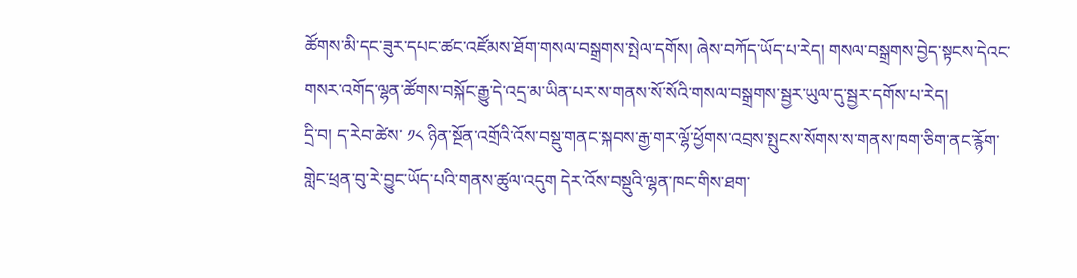ཚོགས་མི་དང་ཟུར་དཔང་ཚང་འཛོམས་ཐོག་གསལ་བསྒྲགས་སྤེལ་དགོས། ཞེས་བཀོད་ཡོད་པ་རེད། གསལ་བསྒྲགས་བྱེད་སྟངས་དེའང་གསར་འགོད་ལྷན་ཚོགས་བསྐོང་རྒྱུ་དེ་འདྲ་མ་ཡིན་པར་ས་གནས་སོ་སོའི་གསལ་བསྒྲགས་སྦྱར་ཡུལ་དུ་སྦྱར་དགོས་པ་རེད།
དྲི་བ། ད་རེབ་ཚེས་ ༡༨ ཉིན་སྔོན་འགྲོའི་འོས་བསྡུ་གནང་སྐབས་རྒྱ་གར་ལྷོ་ཕྱོགས་འབྲས་སྤུངས་སོགས་ས་གནས་ཁག་ཅིག་ནང་རྙོག་གླེང་ཕྲན་བུ་རེ་བྱུང་ཡོད་པའི་གནས་ཚུལ་འདུག དེར་འོས་བསྡུའི་ལྷན་ཁང་གིས་ཐག་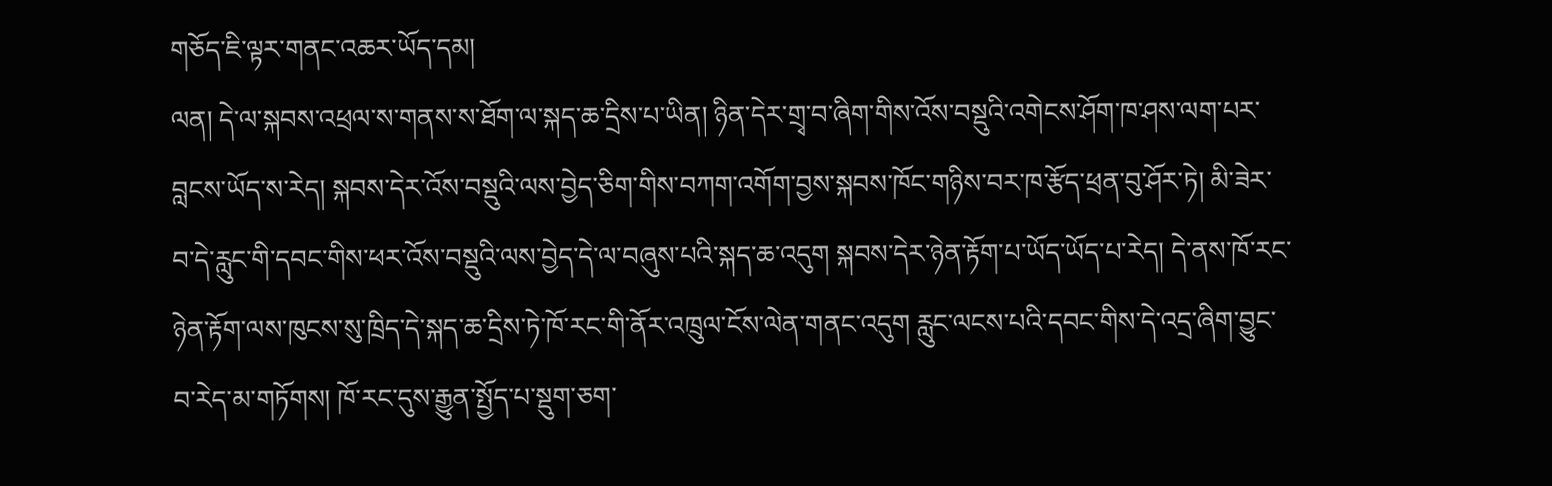གཅོད་ཇི་ལྟར་གནང་འཆར་ཡོད་དམ།
ལན། དེ་ལ་སྐབས་འཕྲལ་ས་གནས་ས་ཐོག་ལ་སྐད་ཆ་དྲིས་པ་ཡིན། ཉིན་དེར་གྲྭ་བ་ཞིག་གིས་འོས་བསྡུའི་འགེངས་ཤོག་ཁ་ཤས་ལག་པར་བླངས་ཡོད་ས་རེད། སྐབས་དེར་འོས་བསྡུའི་ལས་བྱེད་ཅིག་གིས་བཀག་འགོག་བྱས་སྐབས་ཁོང་གཉིས་བར་ཁ་རྩོད་ཕྲན་བུ་ཤོར་ཏེ། མི་ཟེར་བ་དེ་རླུང་གི་དབང་གིས་ཕར་འོས་བསྡུའི་ལས་བྱེད་དེ་ལ་བཞུས་པའི་སྐད་ཆ་འདུག སྐབས་དེར་ཉེན་རྟོག་པ་ཡོད་ཡོད་པ་རེད། དེ་ནས་ཁོ་རང་ཉེན་རྟོག་ལས་ཁུངས་སུ་ཁྲིད་དེ་སྐད་ཆ་དྲིས་ཏེ་ཁོ་རང་གི་ནོར་འཁྲུལ་ངོས་ལེན་གནང་འདུག རླུང་ལངས་པའི་དབང་གིས་དེ་འདྲ་ཞིག་བྱུང་བ་རེད་མ་གཏོགས། ཁོ་རང་དུས་རྒྱུན་སྤྱོད་པ་སྡུག་ཅག་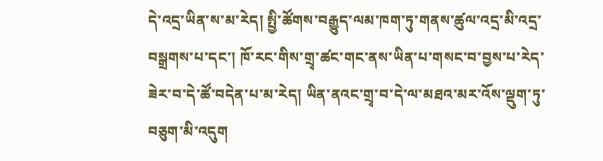དེ་འདྲ་ཡིན་ས་མ་རེད། སྤྱི་ཚོགས་བརྒྱུད་ལམ་ཁག་ཏུ་གནས་ཚུལ་འདྲ་མི་འདྲ་བསྒྲགས་པ་དང་། ཁོ་རང་གིས་གྲྭ་ཚང་གང་ནས་ཡིན་པ་གསང་བ་བྱས་པ་རེད་ཟེར་བ་དེ་ཚོ་བདེན་པ་མ་རེད། ཡིན་ནའང་གྲྭ་བ་དེ་ལ་མཐའ་མར་འོས་ལྡུག་ཏུ་བཅུག་མི་འདུག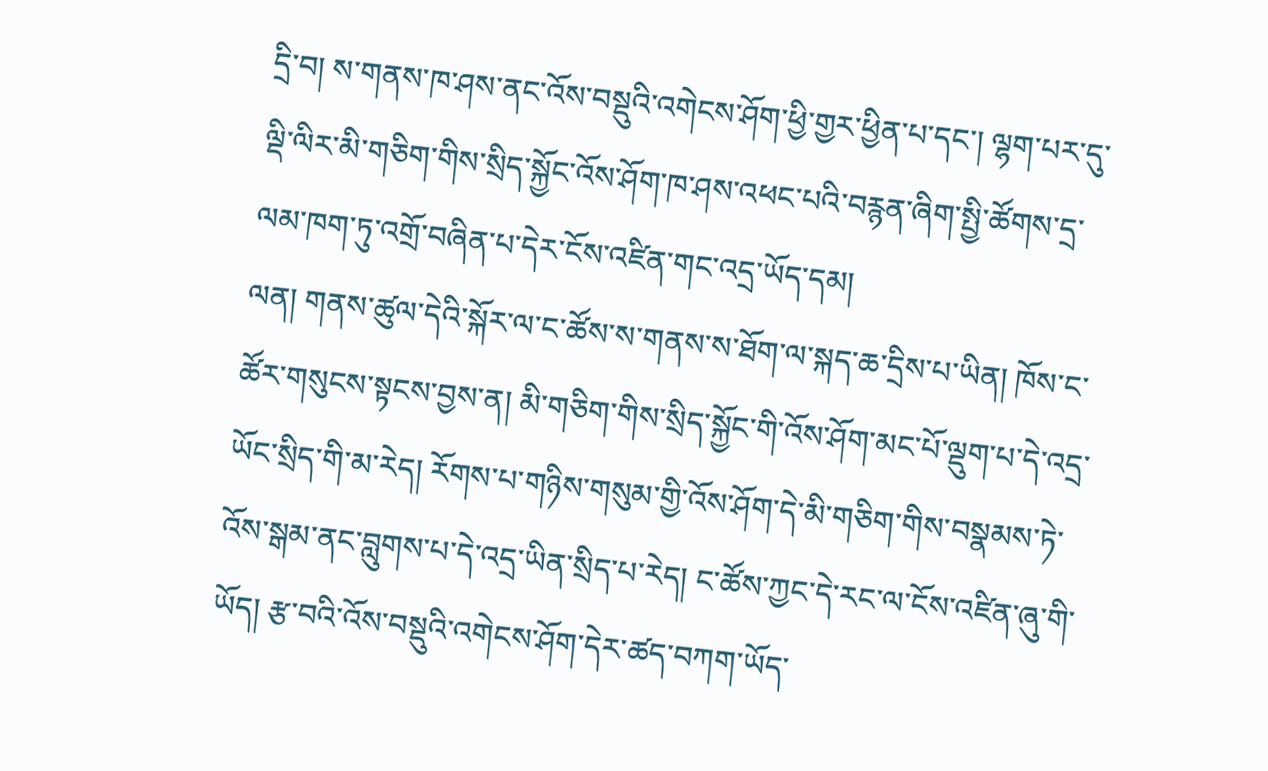དྲི་བ། ས་གནས་ཁ་ཤས་ནང་འོས་བསྡུའི་འགེངས་ཤོག་ཕྱི་གྱར་ཕྱིན་པ་དང་། ལྷག་པར་དུ་ལྡི་ལིར་མི་གཅིག་གིས་སྲིད་སྐྱོང་འོས་ཤོག་ཁ་ཤས་འཕང་པའི་བརྙན་ཞིག་སྤྱི་ཚོགས་དྲ་ལམ་ཁག་ཏུ་འགྲོ་བཞིན་པ་དེར་ངོས་འཛིན་གང་འདྲ་ཡོད་དམ།
ལན། གནས་ཚུལ་དེའི་སྐོར་ལ་ང་ཚོས་ས་གནས་ས་ཐོག་ལ་སྐད་ཆ་དྲིས་པ་ཡིན། ཁོས་ང་ཚོར་གསུངས་སྟངས་བྱས་ན། མི་གཅིག་གིས་སྲིད་སྐྱོང་གི་འོས་ཤོག་མང་པོ་ལྡུག་པ་དེ་འདྲ་ཡོང་སྲིད་གི་མ་རེད། རོགས་པ་གཉིས་གསུམ་གྱི་འོས་ཤོག་དེ་མི་གཅིག་གིས་བསྣམས་ཏེ་འོས་སྒམ་ནང་བླུགས་པ་དེ་འདྲ་ཡིན་སྲིད་པ་རེད། ང་ཚོས་ཀྱང་དེ་རང་ལ་ངོས་འཛིན་ཞུ་གི་ཡོད། རྩ་བའི་འོས་བསྡུའི་འགེངས་ཤོག་དེར་ཚད་བཀག་ཡོད་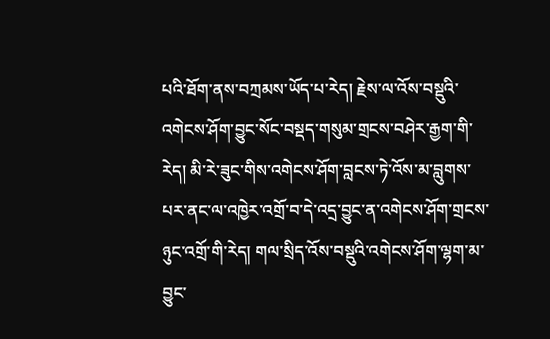པའི་ཐོག་ནས་བཀྲམས་ཡོད་པ་རེད། རྗེས་ལ་འོས་བསྡུའི་འགེངས་ཤོག་བྱུང་སོང་བསྡད་གསུམ་གྲངས་བཤེར་རྒྱག་གི་རེད། མི་རེ་ཟུང་གིས་འགེངས་ཤོག་བླངས་ཏེ་འོས་མ་བླུགས་པར་ནང་ལ་འཁྱེར་འགྲོ་བ་དེ་འདྲ་བྱུང་ན་འགེངས་ཤོག་གྲངས་ཉུང་འགྲོ་གི་རེད། གལ་སྲིད་འོས་བསྡུའི་འགེངས་ཤོག་ལྷག་མ་བྱུང་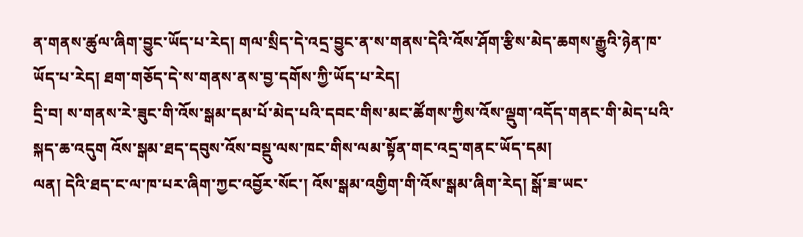ན་གནས་ཚུལ་ཞིག་བྱུང་ཡོད་པ་རེད། གལ་སྲིད་དེ་འདྲ་བྱུང་ན་ས་གནས་དེའི་འོས་ཤོག་རྩིས་མེད་ཆགས་རྒྱུའི་ཉེན་ཁ་ཡོད་པ་རེད། ཐག་གཅོད་དེ་ས་གནས་ནས་བྱ་དགོས་ཀྱི་ཡོད་པ་རེད།
དྲི་བ། ས་གནས་རེ་ཟུང་གི་འོས་སྒམ་དམ་པོ་མེད་པའི་དབང་གིས་མང་ཚོགས་ཀྱིས་འོས་ལྡུག་འདོད་གནང་གི་མེད་པའི་སྐད་ཆ་འདུག འོས་སྒམ་ཐད་དབུས་འོས་བསྡུ་ལས་ཁང་གིས་ལམ་སྟོན་གང་འདྲ་གནང་ཡོད་དམ།
ལན། དེའི་ཐད་ང་ལ་ཁ་པར་ཞིག་ཀྱང་འབྱོར་སོང་། འོས་སྒམ་འགྱིག་གི་འོས་སྒམ་ཞིག་རེད། སྒོ་ཟ་ཡང་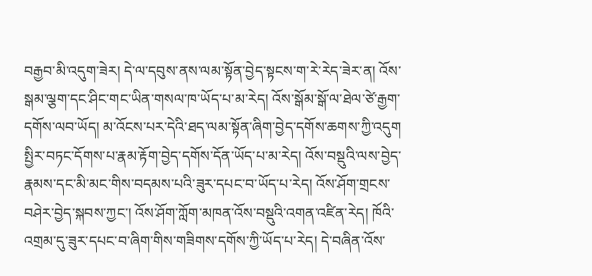བརྒྱབ་མི་འདུག་ཟེར། དེ་ལ་དབུས་ནས་ལམ་སྟོན་བྱེད་སྟངས་ག་རེ་རེད་ཟེར་ན། འོས་སྒམ་ལྕག་དང་ཤིང་གང་ཡིན་གསལ་ཁ་ཡོད་པ་མ་རེད། འོས་སྒོམ་སྒོ་ལ་ཐེལ་ཙེ་རྒྱག་དགོས་ལབ་ཡོད། མ་འོངས་པར་དེའི་ཐད་ལམ་སྟོན་ཞིག་བྱེད་དགོས་ཆགས་ཀྱི་འདུག སྤྱིར་བཏང་དོགས་པ་རྣམ་རྟོག་བྱེད་དགོས་དོན་ཡོད་པ་མ་རེད། འོས་བསྡུའི་ལས་བྱེད་རྣམས་དང་མི་མང་གིས་བདམས་པའི་ཟུར་དཔང་བ་ཡོད་པ་རེད། འོས་ཤོག་གྲངས་བཤེར་བྱེད་སྐབས་ཀྱང་། འོས་ཤོག་ཀློག་མཁན་འོས་བསྡུའི་འགན་འཛིན་རེད། ཁོའི་འགྲམ་དུ་ཟུར་དཔང་བ་ཞིག་གིས་གཟིགས་དགོས་ཀྱི་ཡོད་པ་རེད། དེ་བཞིན་འོས་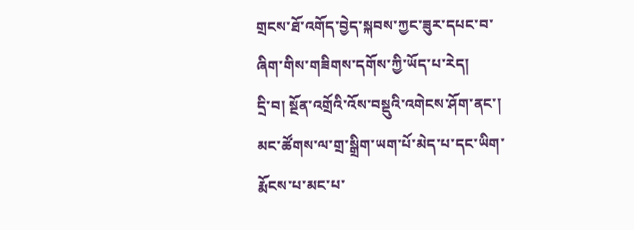གྲངས་ཐོ་འགོད་བྱེད་སྐབས་ཀྱང་ཟུར་དཔང་བ་ཞིག་གིས་གཟིགས་དགོས་ཀྱི་ཡོད་པ་རེད།
དྲི་བ། སྔོན་འགྲོའི་འོས་བསྡུའི་འགེངས་ཤོག་ནང་། མང་ཚོགས་ལ་གྲ་སྒྲིག་ཡག་པོ་མེད་པ་དང་ཡིག་རྨོངས་པ་མང་པ་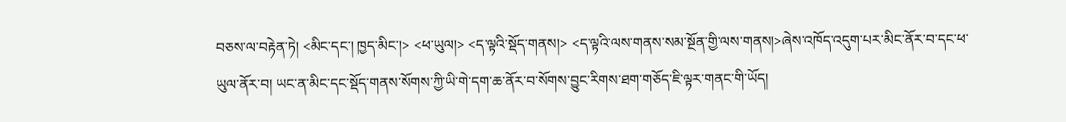བཅས་ལ་བརྟེན་ཏེ། <མིང་དང་། ཁྱད་མིང་།> <ཕ་ཡུལ།> <ད་ལྟའི་སྡོད་གནས།> <ད་ལྟའི་ལས་གནས་སམ་སྔོན་གྱི་ལས་གནས།>ཞེས་འཁོད་འདུག་པར་མིང་ནོར་བ་དང་ཕ་ཡུལ་ནོར་བ། ཡང་ན་མིང་དང་སྡོད་གནས་སོགས་ཀྱི་ཡི་གེ་དག་ཆ་ནོར་བ་སོགས་བྱུང་རིགས་ཐག་གཅོད་ཇི་ལྟར་གནང་གི་ཡོད།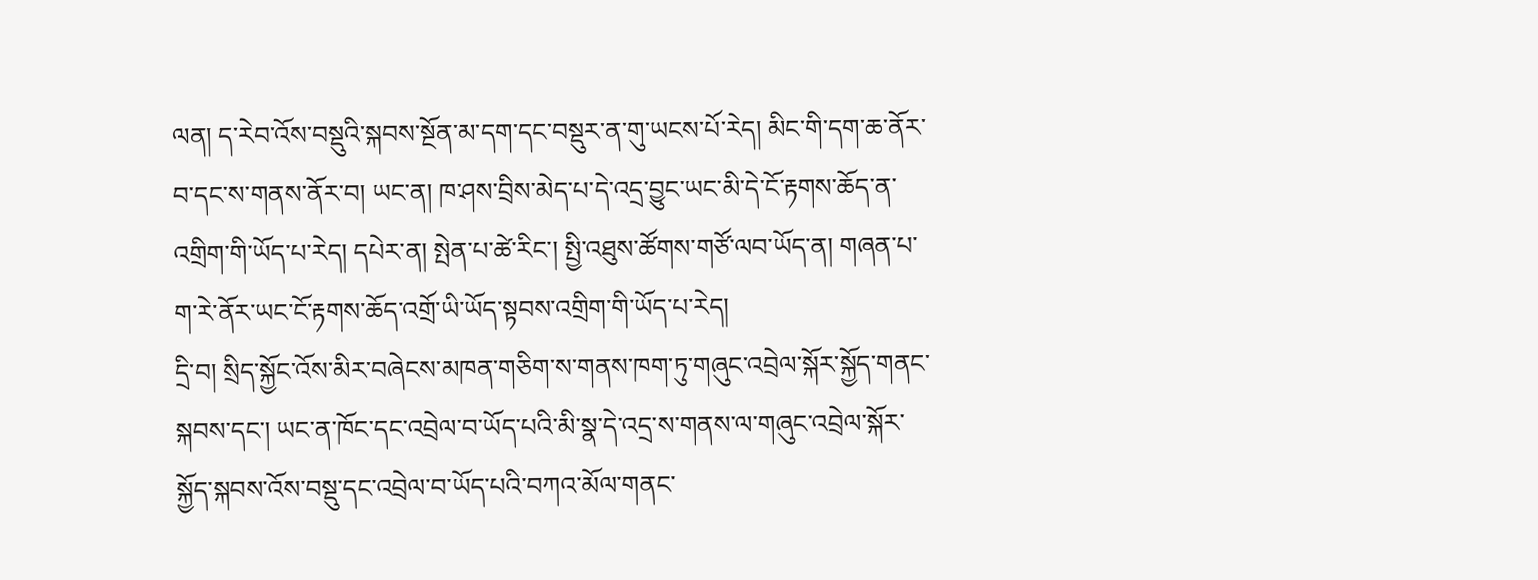ལན། ད་རེབ་འོས་བསྡུའི་སྐབས་སྔོན་མ་དག་དང་བསྡུར་ན་གུ་ཡངས་པོ་རེད། མིང་གི་དག་ཆ་ནོར་བ་དང་ས་གནས་ནོར་བ། ཡང་ན། ཁ་ཤས་བྲིས་མེད་པ་དེ་འདྲ་བྱུང་ཡང་མི་དེ་ངོ་རྟགས་ཆོད་ན་འགྲིག་གི་ཡོད་པ་རེད། དཔེར་ན། སྤེན་པ་ཚེ་རིང་། སྤྱི་འཐུས་ཚོགས་གཙོ་ལབ་ཡོད་ན། གཞན་པ་ག་རེ་ནོར་ཡང་ངོ་རྟགས་ཆོད་འགྲོ་ཡི་ཡོད་སྟབས་འགྲིག་གི་ཡོད་པ་རེད།
དྲི་བ། སྲིད་སྐྱོང་འོས་མིར་བཞེངས་མཁན་གཅིག་ས་གནས་ཁག་ཏུ་གཞུང་འབྲེལ་སྐོར་སྐྱོད་གནང་སྐབས་དང་། ཡང་ན་ཁོང་དང་འབྲེལ་བ་ཡོད་པའི་མི་སྣ་དེ་འདྲ་ས་གནས་ལ་གཞུང་འབྲེལ་སྐོར་སྐྱོད་སྐབས་འོས་བསྡུ་དང་འབྲེལ་བ་ཡོད་པའི་བཀའ་མོལ་གནང་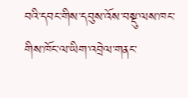བའི་དབང་གིས་དབུས་འོས་བསྡུ་ལས་ཁང་གིས་ཁོང་ལ་ཡིག་འབྲེལ་གནང་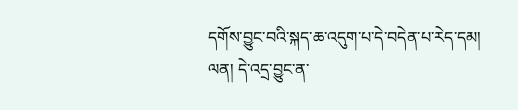དགོས་བྱུང་བའི་སྐད་ཆ་འདུག་པ་དེ་བདེན་པ་རེད་དམ།
ལན། དེ་འདྲ་བྱུང་ན་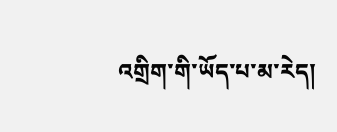འགྲིག་གི་ཡོད་པ་མ་རེད།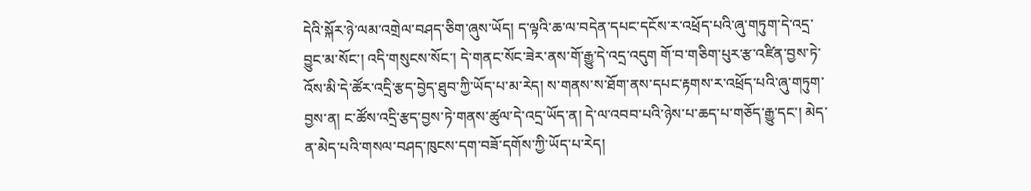དེའི་སྐོར་ཉེ་ལམ་འགྲེལ་བཤད་ཅིག་ཞུས་ཡོད། ད་ལྟའི་ཆ་ལ་བདེན་དཔང་དངོས་ར་འཕྲོད་པའི་ཞུ་གཏུག་དེ་འདྲ་བྱུང་མ་སོང་། འདི་གསུངས་སོང་། དེ་གནང་སོང་ཟེར་ནས་གོ་རྒྱུ་དེ་འདྲ་འདུག གོ་བ་གཅིག་པུར་རྩ་འཛིན་བྱས་ཏེ་འོས་མི་དེ་ཚོར་འདྲི་རྩད་བྱེད་ཐུབ་ཀྱི་ཡོད་པ་མ་རེད། ས་གནས་ས་ཐོག་ནས་དཔང་རྟགས་ར་འཕྲོད་པའི་ཞུ་གཏུག་བྱས་ན། ང་ཚོས་འདྲི་རྩད་བྱས་ཏེ་གནས་ཚུལ་དེ་འདྲ་ཡོད་ན། དེ་ལ་འབབ་པའི་ཉེས་པ་ཆད་པ་གཅོད་རྒྱུ་དང་། མེད་ན་མེད་པའི་གསལ་བཤད་ཁུངས་དག་བཟོ་དགོས་ཀྱི་ཡོད་པ་རེད།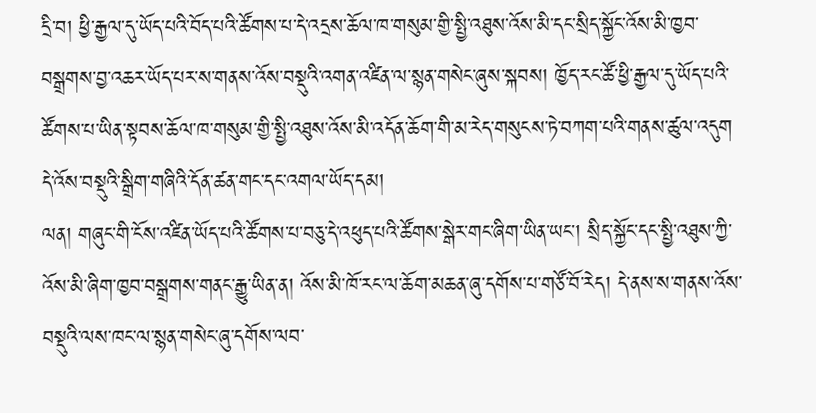དྲི་བ། ཕྱི་རྒྱལ་དུ་ཡོད་པའི་བོད་པའི་ཚོགས་པ་དེ་འདྲས་ཆོལ་ཁ་གསུམ་གྱི་སྤྱི་འཐུས་འོས་མི་དང་སྲིད་སྐྱོང་འོས་མི་ཁྱབ་བསྒྲགས་བྱ་འཆར་ཡོད་པར་ས་གནས་འོས་བསྡུའི་འགན་འཛིན་ལ་སྙན་གསེང་ཞུས་སྐབས། ཁྱོད་རང་ཚོ་ཕྱི་རྒྱལ་དུ་ཡོད་པའི་ཚོགས་པ་ཡིན་སྟབས་ཆོལ་ཁ་གསུམ་གྱི་སྤྱི་འཐུས་འོས་མི་འདོན་ཆོག་གི་མ་རེད་གསུངས་ཏེ་བཀག་པའི་གནས་ཚུལ་འདུག དེ་འོས་བསྡུའི་སྒྲིག་གཞིའི་དོན་ཚན་གང་དང་འགལ་ཡོད་དམ།
ལན། གཞུང་གི་ངོས་འཛིན་ཡོད་པའི་ཚོགས་པ་བཅུ་དེ་འཕུད་པའི་ཚོགས་སྒེར་གང་ཞིག་ཡིན་ཡང་། སྲིད་སྐྱོང་དང་སྤྱི་འཐུས་ཀྱི་འོས་མི་ཞིག་ཁྱབ་བསྒྲགས་གནང་རྒྱུ་ཡིན་ན། འོས་མི་ཁོ་རང་ལ་ཆོག་མཆན་ཞུ་དགོས་པ་གཙོ་བོ་རེད། དེ་ནས་ས་གནས་འོས་བསྡུའི་ལས་ཁང་ལ་སྙན་གསེང་ཞུ་དགོས་ལབ་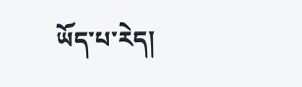ཡོད་པ་རེད།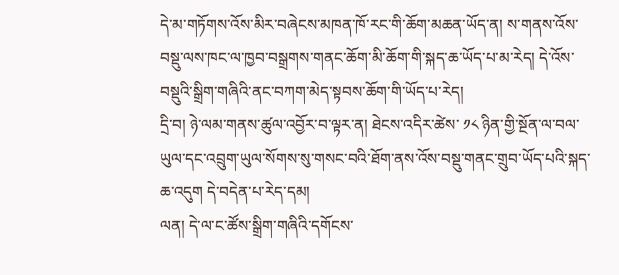དེ་མ་གཏོགས་འོས་མིར་བཞེངས་མཁན་ཁོ་རང་གི་ཆོག་མཆན་ཡོད་ན། ས་གནས་འོས་བསྡུ་ལས་ཁང་ལ་ཁྱབ་བསྒྲགས་གནང་ཆོག་མི་ཆོག་གི་སྐད་ཆ་ཡོད་པ་མ་རེད། དེ་འོས་བསྡུའི་སྒྲིག་གཞིའི་ནང་བཀག་མེད་སྟབས་ཆོག་གི་ཡོད་པ་རེད།
དྲི་བ། ཉེ་ལམ་གནས་ཚུལ་འབྱོར་བ་ལྟར་ན། ཐེངས་འདིར་ཚེས་ ༡༨ ཉིན་གྱི་སྔོན་ལ་བལ་ཡུལ་དང་འབྲུག་ཡུལ་སོགས་སུ་གསང་བའི་ཐོག་ནས་འོས་བསྡུ་གནང་གྲུབ་ཡོད་པའི་སྐད་ཆ་འདུག དེ་བདེན་པ་རེད་དམ།
ལན། དེ་ལ་ང་ཚོས་སྒྲིག་གཞིའི་དགོངས་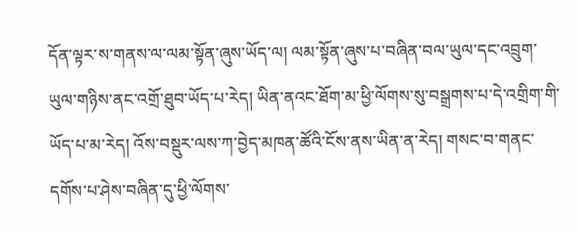དོན་ལྟར་ས་གནས་ལ་ལམ་སྟོན་ཞུས་ཡོད་ལ། ལམ་སྟོན་ཞུས་པ་བཞིན་བལ་ཡུལ་དང་འབྲུག་ཡུལ་གཉིས་ནང་འགྲོ་ཐུབ་ཡོད་པ་རེད། ཡིན་ནའང་ཐོག་མ་ཕྱི་ལོགས་སུ་བསྒྲགས་པ་དེ་འགྲིག་གི་ཡོད་པ་མ་རེད། འོས་བསྡུར་ལས་ཀ་བྱེད་མཁན་ཚོའི་ངོས་ནས་ཡིན་ན་རེད། གསང་བ་གནང་དགོས་པ་ཤེས་བཞིན་དུ་ཕྱི་ལོགས་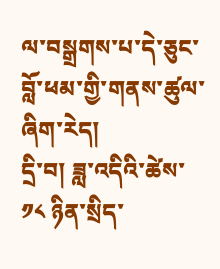ལ་བསྒྲགས་པ་དེ་ཅུང་བློ་ཕམ་གྱི་གནས་ཚུལ་ཞིག་རེད།
དྲི་བ། ཟླ་འདིའི་ཚེས་ ༡༨ ཉིན་སྲིད་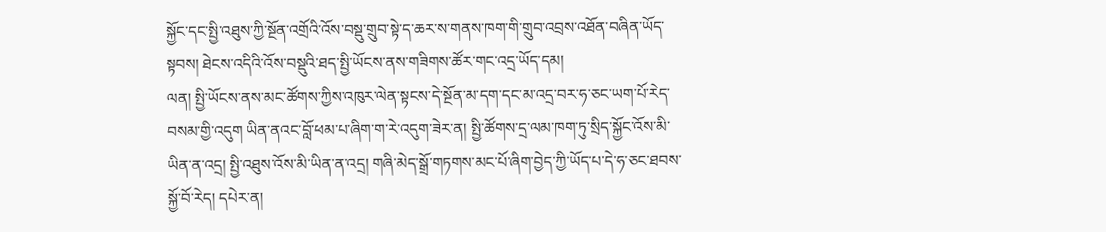སྐྱོང་དང་སྤྱི་འཐུས་ཀྱི་སྔོན་འགྲོའི་འོས་བསྡུ་གྲུབ་སྟེ་ད་ཆར་ས་གནས་ཁག་གི་གྲུབ་འབྲས་འཐོན་བཞིན་ཡོད་སྟབས། ཐེངས་འདིའི་འོས་བསྡུའི་ཐད་སྤྱི་ཡོངས་ནས་གཟིགས་ཚོར་གང་འདྲ་ཡོད་དམ།
ལན། སྤྱི་ཡོངས་ནས་མང་ཚོགས་ཀྱིས་འཁུར་ལེན་སྟངས་དེ་སྔོན་མ་དག་དང་མ་འདྲ་བར་ཧ་ཅང་ཡག་པོ་རེད་བསམ་གྱི་འདུག ཡིན་ནའང་བློ་ཕམ་པ་ཞིག་ག་རེ་འདུག་ཟེར་ན། སྤྱི་ཚོགས་དྲ་ལམ་ཁག་ཏུ་སྲིད་སྐྱོང་འོས་མི་ཡིན་ན་འདྲ། སྤྱི་འཐུས་འོས་མི་ཡིན་ན་འདྲ། གཞི་མེད་སྒྲོ་གཏགས་མང་པོ་ཞིག་བྱེད་ཀྱི་ཡོད་པ་དེ་ཧ་ཅང་ཐབས་སྐྱོ་བོ་རེད། དཔེར་ན།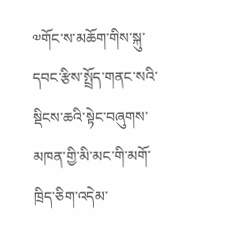༧གོང་ས་མཆོག་གིས་སྐུ་དབང་རྩིས་སྤྲོད་གནང་སའི་སྡིངས་ཆའི་སྟེང་བཞུགས་མཁན་གྱི་མི་མང་གི་མགོ་ཁྲིད་ཅིག་འདེམ་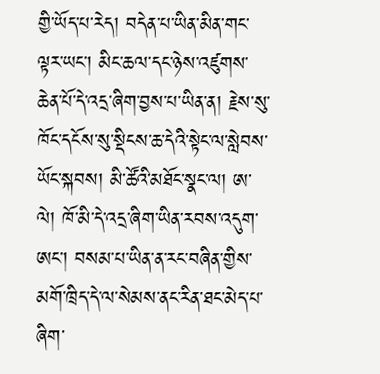གྱི་ཡོད་པ་རེད། བདེན་པ་ཡིན་མིན་གང་ལྟར་ཡང་། མིང་ཆལ་དང་ཉེས་འཛུགས་ཆེན་པོ་དེ་འདྲ་ཞིག་བྱས་པ་ཡིན་ན། རྗེས་སུ་ཁོང་དངོས་སུ་སྡིངས་ཆ་དེའི་སྟེང་ལ་སླེབས་ཡོང་སྐབས། མི་ཚོའི་མཐོང་སྣང་ལ། ཨ་ལེ། ཁོ་མི་དེ་འདྲ་ཞིག་ཡིན་རབས་འདུག་ཨང་། བསམ་པ་ཡིན་ན་རང་བཞིན་གྱིས་མགོ་ཁྲིད་དེ་ལ་སེམས་ནང་རིན་ཐང་མེད་པ་ཞིག་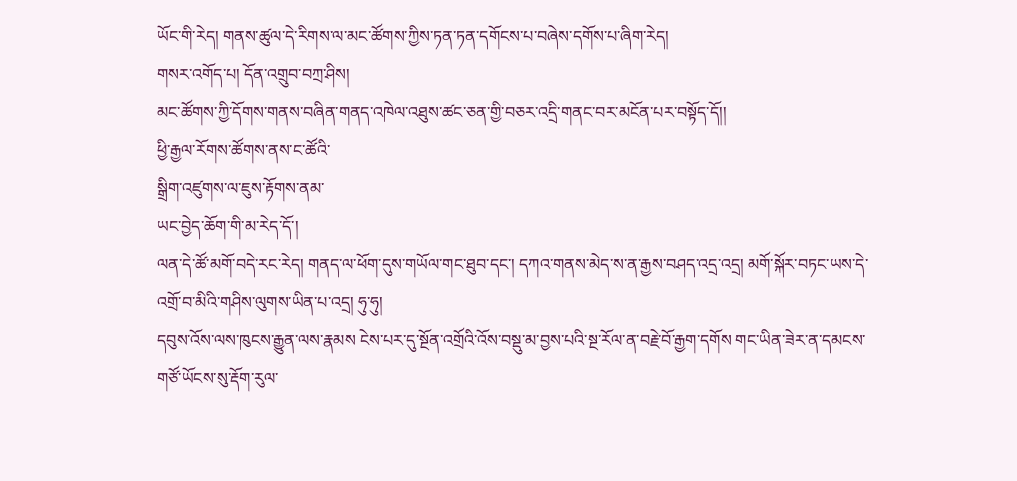ཡོང་གི་རེད། གནས་ཚུལ་དེ་རིགས་ལ་མང་ཚོགས་ཀྱིས་ཏན་ཏན་དགོངས་པ་བཞེས་དགོས་པ་ཞིག་རེད།
གསར་འགོད་པ། དོན་འགྲུབ་བཀྲ་ཤིས།
མང་ཚོགས་ཀྱི་དོགས་གནས་བཞིན་གནད་འཁེལ་འཐུས་ཚང་ཅན་གྱི་བཅར་འདྲི་གནང་བར་མངོན་པར་བསྟོད་དོ།།
ཕྱི་རྒྱལ་རོགས་ཚོགས་ནས་ང་ཚོའི་
སྒྲིག་འཛུགས་ལ་ཇུས་རྟོགས་ནམ་
ཡང་བྱེད་ཆོག་གི་མ་རེད་དོ་།
ལན་དེ་ཚོ་མགོ་བདེ་རང་རེད། གནད་ལ་ཕོག་དུས་གཡོལ་གང་ཐུབ་དང་། དཀའ་གནས་མེད་ས་ན་རྒྱས་བཤད་འདྲ་འདྲ། མགོ་སྐོར་བཏང་ཡས་དེ་འགྲོ་བ་མིའི་གཤིས་ལུགས་ཡིན་པ་འདྲ། ཧུ་ཧུ།
དབུས་འོས་ལས་ཁུངས་རྒྱུན་ལས་རྣམས ངེས་པར་དུ་སྔོན་འགྲོའི་འོས་བསྡུ་མ་བྱས་པའི་སྔ་རོལ་ན་བརྗེ་བོ་རྒྱག་དགོས གང་ཡིན་ཟེར་ན་དམངས་གཙོ་ཡོངས་སུ་རྡོག་རུལ་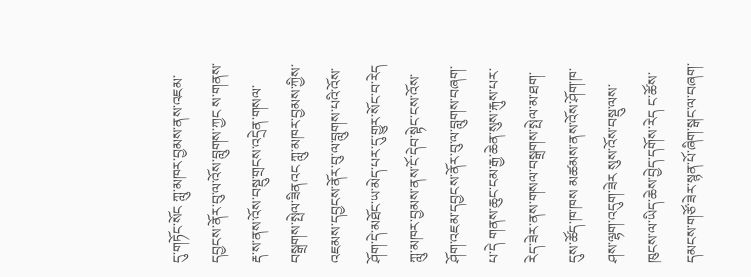དུ་གཏོང་སོང ཀླུ་མཁར་བྱམས་ནས་འཇམ་དབྱངས་ནོར་བུ་ལ་འོས་བླུགས་ཀྱང ས་གནས་རྡ་ས་ནས་འོས་བསྡུ་གྲངས་འདྲེན་གསལ་བསྒྲགས་སྤེལ་ཟིནའང ཀླུ་མཁར་བྱམས་ཀྱིས་འཇམས་དབྱངས་ནོར་བུ་ལ་བླུགས་པའི་འོས་ཤོག་དེ་མཐོང་ཡ་མེད་པར་དུ་གྱུར་སོང་བ་རེད ཀླུ་མཁར་བྱམས་ནས་ངོ་དེབ་སྟེང་ངས་འོས་ཤོག་འཇམ་དབྱངས་ནོར་བུ་ལ་བླུགས་བཞག་པ་དེ གནས་ཆུང་ངམ་རྒྱ་ཆེན་སུས་རྐུས་པར་རེད་ཟེར་ནས་གསལ་བསྒྲགས་སྤེལ་མ་ཐག་ དུས་ཚོད་ཁ་ཁས མཚམས་ནས་འོས་ཤོག་ཁ་ཤས་ལྷག་འདུག་ཟེར སུས་འོས་བསྡུ་ལས་ཁུངས་ལ་ཡིད་ཆེས་བྱེད་དགོས་རེད ང་ཚོས་དམངས་གཙོ་ཟེར་སྙན་པོ་ཞིག་སྒང་ལ་བཞག་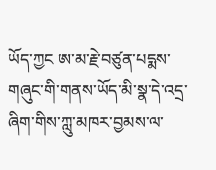ཡོད་ཀྱང ཨ་མ་རྗེ་བཙུན་པདྨས་གཞུང་གི་གནས་ཡོད་མི་སྣ་དེ་འདྲ་ཞིག་གིས་ཀླུ་མཁར་བྱམས་ལ་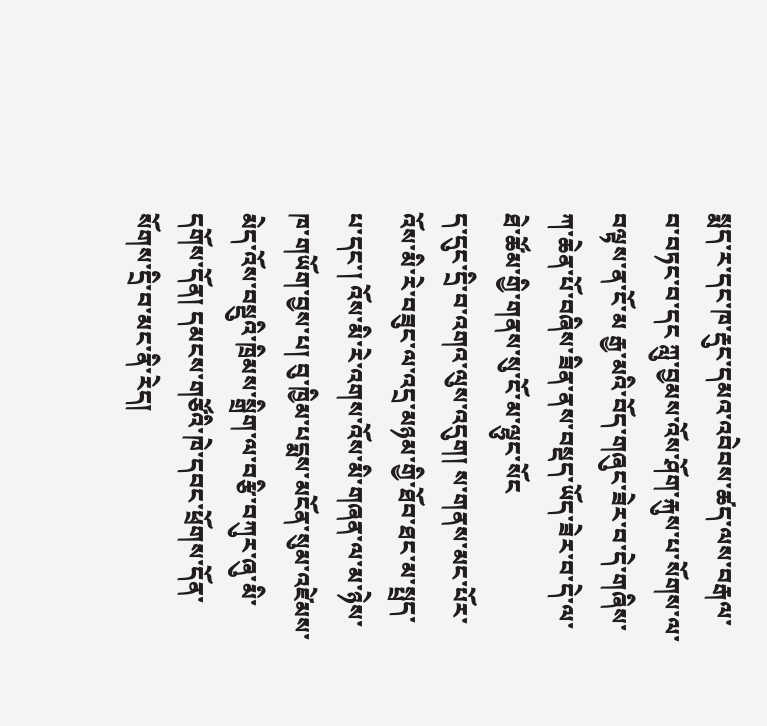སྨད་ར་དང་ཁ་རྡུང་དམའ་འབེབས་ཚད་ལས་བརྒལ་བ་བཏང་བ་དང ཀླུ་བྱམས་འོས་ཤོག་རྐུས་པ་སོགས་ལ་བལྟས་ན་ངོ་མ རྒྱ་མའི་བོད་གཞུང་ཟེར་བ་དེ་གཞིས་ཀ་ཆེན་པོ་བཞིས་ཟིན་ནས་བསྡད་ཡོད་ཟེར་བ་དེ་ལ་ཐེ་ཚོམ་གྱི་གནས་སུ་ངོ་མ་ལྷུང་སོང
ད་དུང་དྲི་བ་འགའ་ལུས་འདུག། ས་གནས་མང་པོར་འོས་མི་རེ་བཟུང་ལ་འདྲ་མཉམ་གྱི་ཐོབ་ཐང་མ་སྤྲད་པ་དང་། འོས་མི་རེ་འགས་འོས་མི་གཞན་ལ་མ་ཉེས་ཁ་གཡོག་བྱས་པ། བུ་ཁྱིམ་པདྨས་མངོན་སུམ་འཛེམས་མེད་འོས་བསྡུའི་ཁྲིམས་སྒྲིག་ལ་བརྩི་བཀུར་ཞུ་མི་དགོས་དོན། དམངས་གཙོའི་ཁེ་དབང་ཕྲོགས་དོན་སོགས་དྲི་བ་མང་ནི་རེད།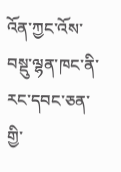འོན་ཀྱང་འོས་བསྡུ་ལྷན་ཁང་ནི་རང་དབང་ཅན་གྱི་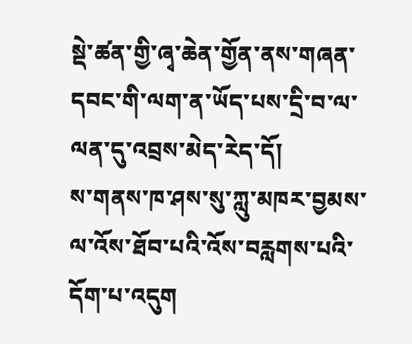སྡེ་ཚན་གྱི་ཞྭ་ཆེན་གྱོན་ནས་གཞན་དབང་གི་ལག་ན་ཡོད་པས་དྲི་བ་ལ་ལན་དུ་འབྲས་མེད་རེད་དོ།
ས་གནས་ཁ་ཤས་སུ་ཀླུ་མཁར་བྱམས་ལ་འོས་ཐོབ་པའི་འོས་བརླགས་པའི་དོག་པ་འདུག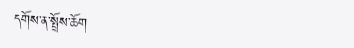དགོས་ན་སྤྲོས་ཆོག